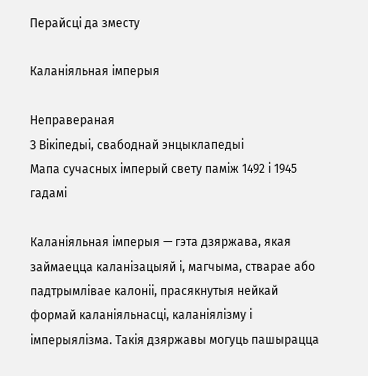Перайсці да зместу

Каланіяльная імперыя

Неправераная
З Вікіпедыі, свабоднай энцыклапедыі
Мапа сучасных імперый свету паміж 1492 і 1945 гадамі

Каланіяльная імперыя — гэта дзяржава, якая займаецца каланізацыяй і, магчыма, стварае або падтрымлівае калоніі, прасякнутыя нейкай формай каланіяльнасці, каланіялізму і імперыялізма. Такія дзяржавы могуць пашырацца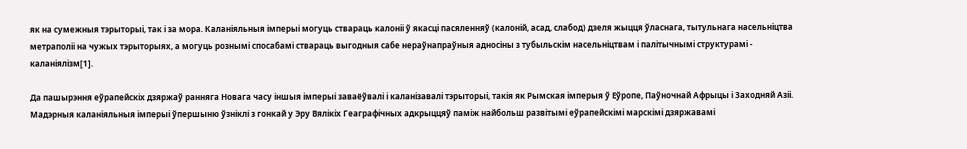як на сумежныя тэрыторыі, так і за мора. Каланіяльныя імперыі могуць ствараць калоніі ў якасці пасяленняў (калоній, асад, слабод) дзеля жыцця ўласнага, тытульнага насельніцтва метраполіі на чужых тэрыторыях, а могуць рознымі спосабамі ствараць выгодныя сабе нераўнапраўныя адносіны з тубыльскім насельніцтвам і палітычнымі структурамі - каланіялізм[1].

Да пашырэння еўрапейскіх дзяржаў ранняга Новага часу іншыя імперыі заваёўвалі і каланізавалі тэрыторыі, такія як Рымская імперыя ў Еўропе, Паўночнай Афрыцы і Заходняй Азіі. Мадэрныя каланіяльныя імперыі ўпершыню ўзніклі з гонкай у Эру Вялікіх Геаграфічных адкрыццяў паміж найбольш развітымі еўрапейскімі марскімі дзяржавамі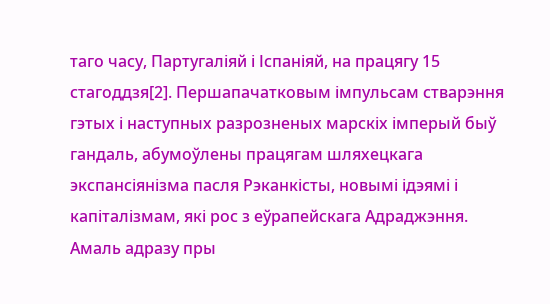таго часу, Партугаліяй і Іспаніяй, на працягу 15 стагоддзя[2]. Першапачатковым імпульсам стварэння гэтых і наступных разрозненых марскіх імперый быў гандаль, абумоўлены працягам шляхецкага экспансіянізма пасля Рэканкісты, новымі ідэямі і капіталізмам, які рос з еўрапейскага Адраджэння. Амаль адразу пры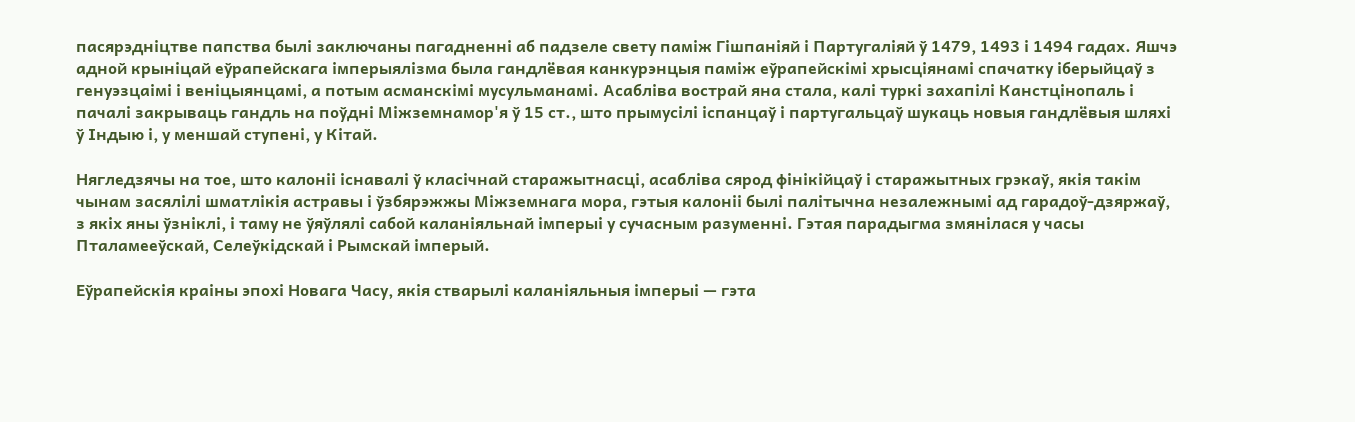пасярэдніцтве папства былі заключаны пагадненні аб падзеле свету паміж Гішпаніяй і Партугаліяй ў 1479, 1493 і 1494 гадах. Яшчэ адной крыніцай еўрапейскага імперыялізма была гандлёвая канкурэнцыя паміж еўрапейскімі хрысціянамі спачатку іберыйцаў з генуэзцаімі і веніцыянцамі, а потым асманскімі мусульманамі. Асабліва вострай яна стала, калі туркі захапілі Канстцінопаль і пачалі закрываць гандль на поўдні Міжземнамор'я ў 15 ст., што прымусілі іспанцаў і партугальцаў шукаць новыя гандлёвыя шляхі ў Індыю і, у меншай ступені, у Кітай.

Нягледзячы на тое, што калоніі існавалі ў класічнай старажытнасці, асабліва сярод фінікійцаў і старажытных грэкаў, якія такім чынам засялілі шматлікія астравы і ўзбярэжжы Міжземнага мора, гэтыя калоніі былі палітычна незалежнымі ад гарадоў-дзяржаў, з якіх яны ўзніклі, і таму не ўяўлялі сабой каланіяльнай імперыі у сучасным разуменні. Гэтая парадыгма змянілася у часы Пталамееўскай, Селеўкідскай і Рымскай імперый.

Еўрапейскія краіны эпохі Новага Часу, якія стварылі каланіяльныя імперыі — гэта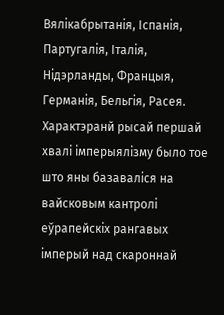Вялікабрытанія, Іспанія, Партугалія, Італія, Нідэрланды, Францыя, Германія, Бельгія, Расея. Характэранй рысай першай хвалі імперыялізму было тое што яны базаваліся на вайсковым кантролі еўрапейскіх рангавых імперый над скароннай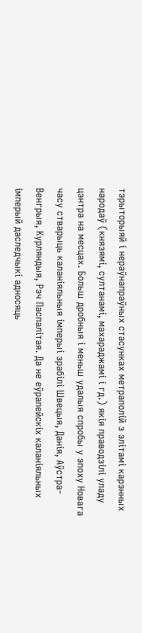тэрыторыяй і нераўнапраўных стасунках метраполій з элітамі карэнных народаў (князямі, султанамі, махараджамі і гд.) якія праводзілі уладу цэнтра на месцах. Больш дробныя і меньш удалыя спробы у эпоху Новага часу стварыць каланіяльныя імперыі зрабілі Швецыя, Данія, Аўстра-Венгрыя, Курляндыя, Рэч Паспалітая. Да не еўрапейскіх каланіяльных імперый даследчыкі адносяць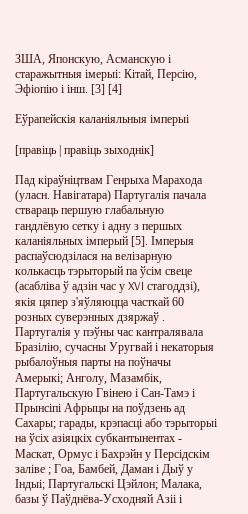ЗША, Японскую, Асманскую і старажытныя імерыі: Кітай, Персію, Эфіопію і інш. [3] [4]

Еўрапейскія каланіяльныя імперыі

[правіць | правіць зыходнік]

Пад кіраўніцтвам Генрыха Марахода (уласн. Навігатара) Партугалія пачала ствараць першую глабальную гандлёвую сетку і адну з першых каланіяльных імперый [5]. Імперыя распаўсюдзілася на велізарную колькасць тэрыторый па ўсім свеце (асабліва ў адзін час у XVI стагоддзі), якія цяпер з'яўляюцца часткай 60 розных суверэнных дзяржаў . Партугалія у пэўны час кантралявала Бразілію, сучасны Уругвай і некаторыя рыбалоўныя парты на поўначы Амерыкі; Анголу, Мазамбік, Партугальскую Гвінею і Сан-Тамэ і Прынсіпі Афрыцы на поўдзень ад Сахары; гарады, крэпасці або тэрыторыі на ўсіх азіяцкіх субкантынентах - Маскат, Ормус і Бахрэйн у Персідскім заліве ; Гоа, Бамбей, Даман і Дыў у Індыі; Партугальскі Цэйлон; Малака, базы ў Паўднёва-Усходняй Азіі і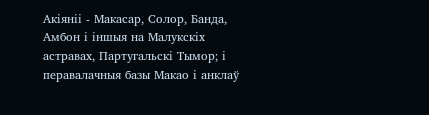Акіяніі - Макасар, Солор, Банда, Амбон і іншыя на Малукскіх астравах, Партугальскі Тымор; і перавалачныя базы Макао і анклаў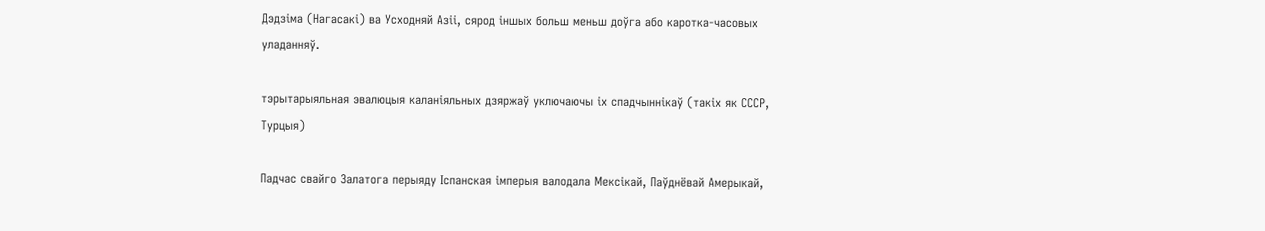Дэдзіма (Нагасакі) ва Усходняй Азіі, сярод іншых больш меньш доўга або каротка-часовых уладанняў.

тэрытарыяльная эвалюцыя каланіяльных дзяржаў уключаючы іх спадчыннікаў (такіх як СССР, Турцыя)

Падчас свайго Залатога перыяду Іспанская імперыя валодала Мексікай, Паўднёвай Амерыкай,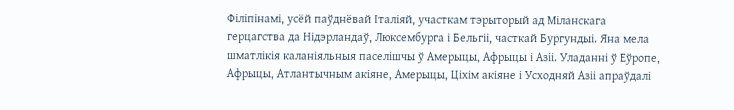Філіпінамі, усёй паўднёвай Італіяй, участкам тэрыторый ад Міланскага герцагства да Нідэрландаў, Люксембурга і Бельгіі, часткай Бургундыі. Яна мела шматлікія каланіяльныя паселішчы ў Амерыцы, Афрыцы і Азіі. Уладанні ў Еўропе, Афрыцы, Атлантычным акіяне, Амерыцы, Ціхім акіяне і Усходняй Азіі апраўдалі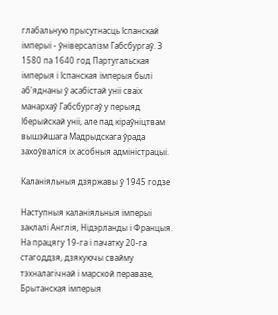глабальную прысутнасць Іспанскай імперыі - ўніверсалізм Габсбургаў. З 1580 па 1640 год Партугальская імперыя і Іспанская імперыя былі аб'яднаны ў асабістай уніі сваіх манархаў Габсбургаў у перыяд Іберыйскай уніі, але пад кіраўніцтвам вышэйшага Мадрыдскага ўрада захоўваліся іх асобныя адміністрацыі.

Каланіяльныя дзяржавы ў 1945 годзе

Наступныя каланіяльныя імперыі заклалі Англія, Нідэрланды і Францыя. На працягу 19-га і пачатку 20-га стагоддзя, дзякуючы свайму тэхналагічнай і марской перавазе, Брытанская імперыя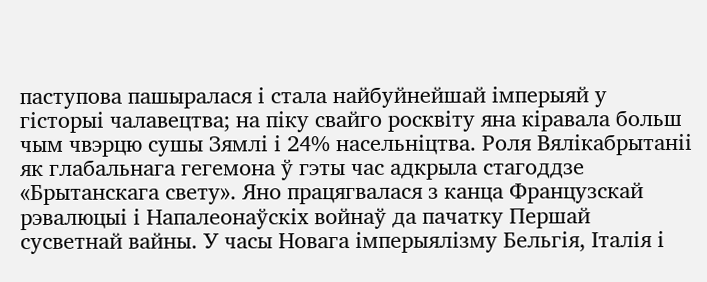паступова пашыралася і стала найбуйнейшай імперыяй у гісторыі чалавецтва; на піку свайго росквіту яна кіравала больш чым чвэрцю сушы Зямлі і 24% насельніцтва. Роля Вялікабрытаніі як глабальнага гегемона ў гэты час адкрыла стагоддзе «Брытанскага свету». Яно працягвалася з канца Французскай рэвалюцыі і Напалеонаўскіх войнаў да пачатку Першай сусветнай вайны. У часы Новага імперыялізму Бельгія, Італія і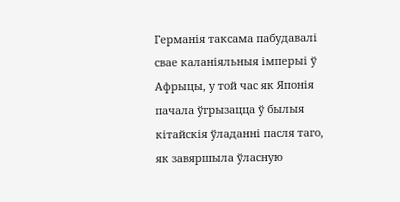Германія таксама пабудавалі свае каланіяльныя імперыі ў Афрыцы, у той час як Японія пачала ўгрызацца ў былыя кітайскія ўладанні пасля таго, як завяршыла ўласную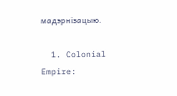мадэрнізацыю.

  1. Colonial Empire: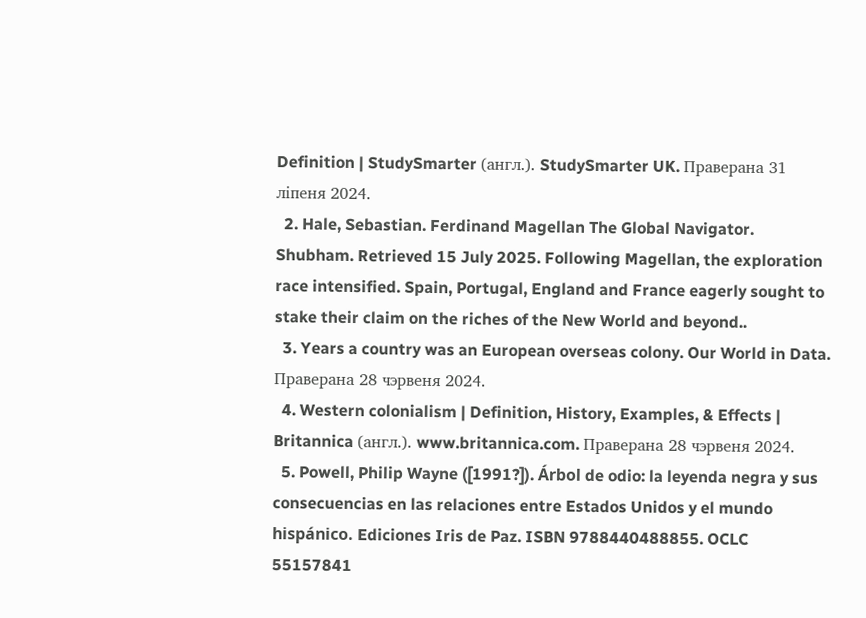Definition | StudySmarter (англ.). StudySmarter UK. Праверана 31 ліпеня 2024.
  2. Hale, Sebastian. Ferdinand Magellan The Global Navigator. Shubham. Retrieved 15 July 2025. Following Magellan, the exploration race intensified. Spain, Portugal, England and France eagerly sought to stake their claim on the riches of the New World and beyond..
  3. Years a country was an European overseas colony. Our World in Data. Праверана 28 чэрвеня 2024.
  4. Western colonialism | Definition, History, Examples, & Effects | Britannica (англ.). www.britannica.com. Праверана 28 чэрвеня 2024.
  5. Powell, Philip Wayne ([1991?]). Árbol de odio: la leyenda negra y sus consecuencias en las relaciones entre Estados Unidos y el mundo hispánico. Ediciones Iris de Paz. ISBN 9788440488855. OCLC 55157841